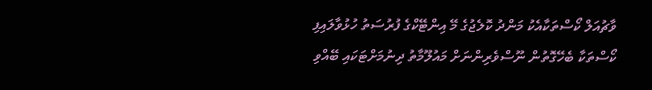ވާޗުއަލް ކޯސްތަކާއެކު މަންދު ކޮލެޖުގެ މޭ އިންޓޭކްގެ ފުރުސަތު ހުޅުވާލައިފި
ކޯސްތަކާ ބެހޭގޮތުން ނޫސްވެރިންނަށް މައުލޫމާތު ދިނުމަށްޓަކައި ބޭއްވި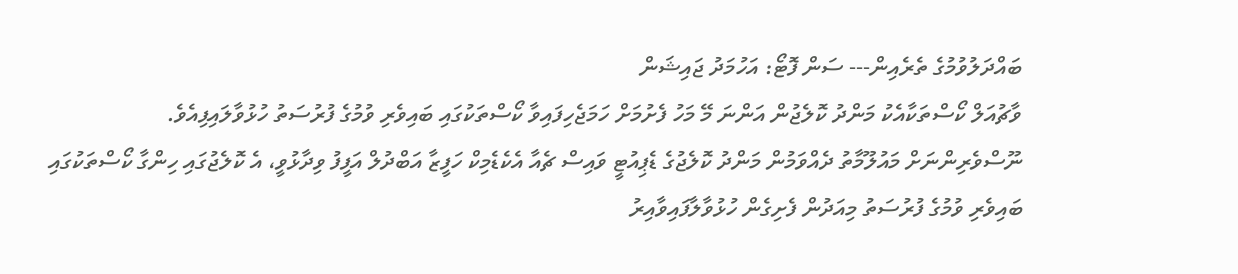ބައްދަލުވުމުގެ ތެރެއިން--- ސަން ފޮޓޯ: އަހުމަދު ޖައިޝަން
ވާޗުއަލް ކޯސްތަކާއެކު މަންދު ކޮލެޖުން އަންނަ މޭ މަހު ފެށުމަށް ހަމަޖެހިފައިވާ ކޯސްތަކުގައި ބައިވެރި ވުމުގެ ފުރުސަތު ހުޅުވާލައިފިއެވެ.
ނޫސްވެރިންނަށް މައުލޫމާތު ދެއްވަމުން މަންދު ކޮލެޖުގެ ޑެޕިއުޓީ ވައިސް ޗެއާ އެކެޑެމިކް ހަފީޒާ އަބްދުލް އަފީފު ވިދާޅުވީ، އެ ކޮލެޖުގައި ހިންގާ ކޯސްތަކުގައި ބައިވެރި ވުމުގެ ފުރުސަތު މިއަދުން ފެށިގެން ހުޅުވާލާފައިވާއިރު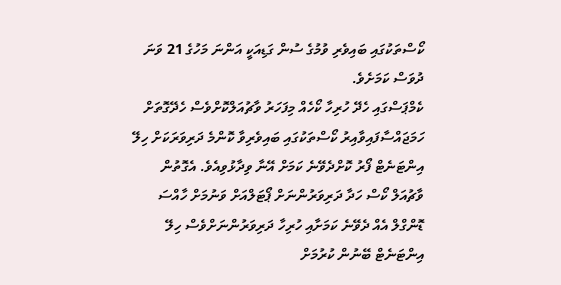ކޯސްތަކުގައި ބައިވެރި ވުމުގެ ސުން ގަޑިއަކީ އަންނަ މަހުގެ 21 ވަނަ ދުވަސް ކަމަށެވެ.
ކެމްޕަސްގައި ހެދޭ ހުރިހާ ކޯހެއް މިފަހަރު ވާޗުއަލްކޮށްވެސް ހެދޭގޮތަށް ހަމަޖައްސާފައިވާއިރު ކޯސްތަކުގައި ބައިވެރިވާ ކޮންމެ ދަރިވަރަކަށް ހިލޭ އިންޓަނެޓް ފޯރު ކޮށްދެވޭނެ ކަމަށް އޭނާ ވިދާޅުވިއެވެ. އެގޮތުން ވާޗުއަލް ކޯސް ހަދާ ދަރިވަރުންނަށް ޕޯޓަލްއަށް ވަނުމަށް ހާއްސަ ޑޮންގްލް އެއް ދެވޭނެ ކަމަށާއި ހުރިހާ ދަރިވަރުންނަށްވެސް ހިލޭ އިންޓަނެޓް ބޭނުން ކުރުމަށް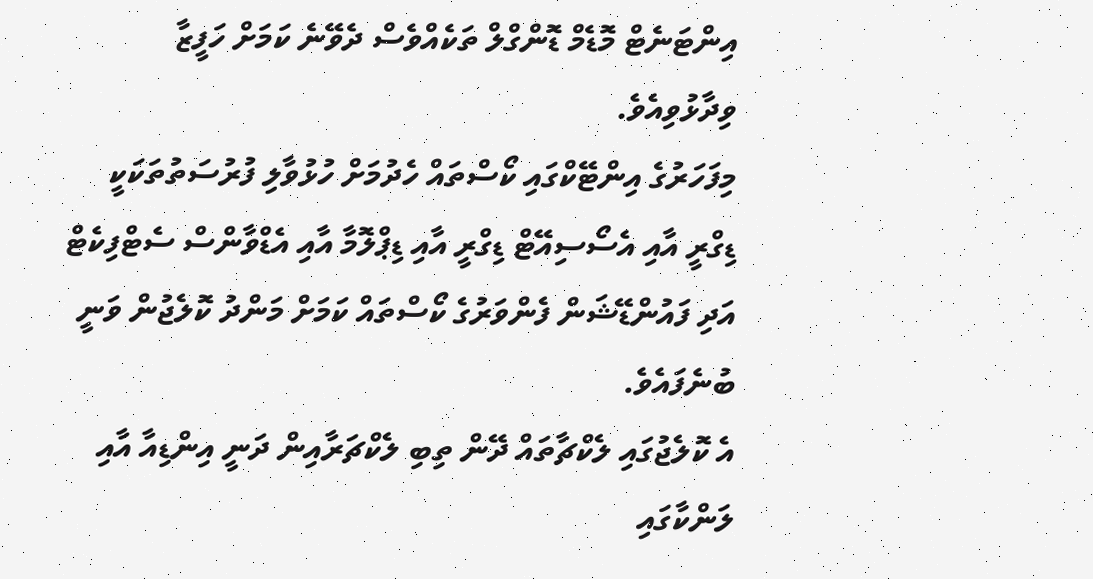އިންޓަނެޓް މޮޑެމް ޑޮންގްލް ތަކެއްވެސް ދެވޭނެ ކަމަށް ހަފީޒާ ވިދާޅުވިއެވެ.
މިފަހަރުގެ އިންޓޭކްގައި ކޯސްތައް ހެދުމަށް ހުޅުވާލި ފުރުސަތުތަކަކީ ޑިގްރީ އާއި އެސޯސިއޭޓް ޑިގްރީ އާއި ޑިޕްލޮމާ އާއި އެޑްވާންސް ސެޓްފިކެޓް އަދި ފައުންޑޭޝަން ފެންވަރުގެ ކޯސްތައް ކަމަށް މަންދު ކޮލެޖުން ވަނީ ބުނެފައެވެ.
އެ ކޮލެޖުގައި ލެކްޗާތައް ދޭން ތިބި ލެކްޗަރާއިން ދަނީ އިންޑިއާ އާއި ލަންކާގައި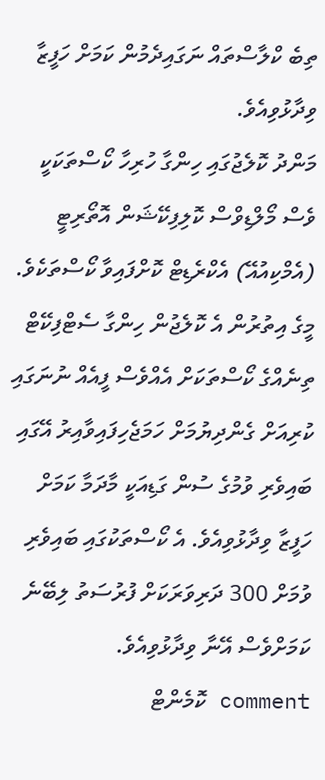ތިބެ ކްލާސްތައް ނަގައިދެމުން ކަމަށް ހަފީޒާ ވިދާޅުވިއެވެ.
މަންދު ކޮލެޖުގައި ހިންގާ ހުރިހާ ކޯސްތަކަކީ ވެސް މޯލްޑިވްސް ކޮލިފިކޭޝަން އޮތޯރިޓީ (އެމްކިއުއޭ) އެކްރެޑިޓް ކޮށްފައިވާ ކޯސްތަކެވެ.
މީގެ އިތުރުން އެ ކޮލެޖުން ހިންގާ ސެޓްފިކޭޓް ތިނެއްގެ ކޯސްތަކަށް އެއްވެސް ފީއެއް ނުނަގައި ކުރިއަށް ގެންދިޔުމަށް ހަމަޖެހިފައިވާއިރު އޭގައި ބައިވެރި ވުމުގެ ސުން ގަޑިއަކީ މާދަމާ ކަމަށް ހަފީޒާ ވިދާޅުވިއެވެ. އެ ކޯސްތަކުގައި ބައިވެރި ވުމަށް 300 ދަރިވަރަކަށް ފުރުސަތު ލިބޭނެ ކަމަށްވެސް އޭނާ ވިދާޅުވިއެވެ.
comment ކޮމެންޓް